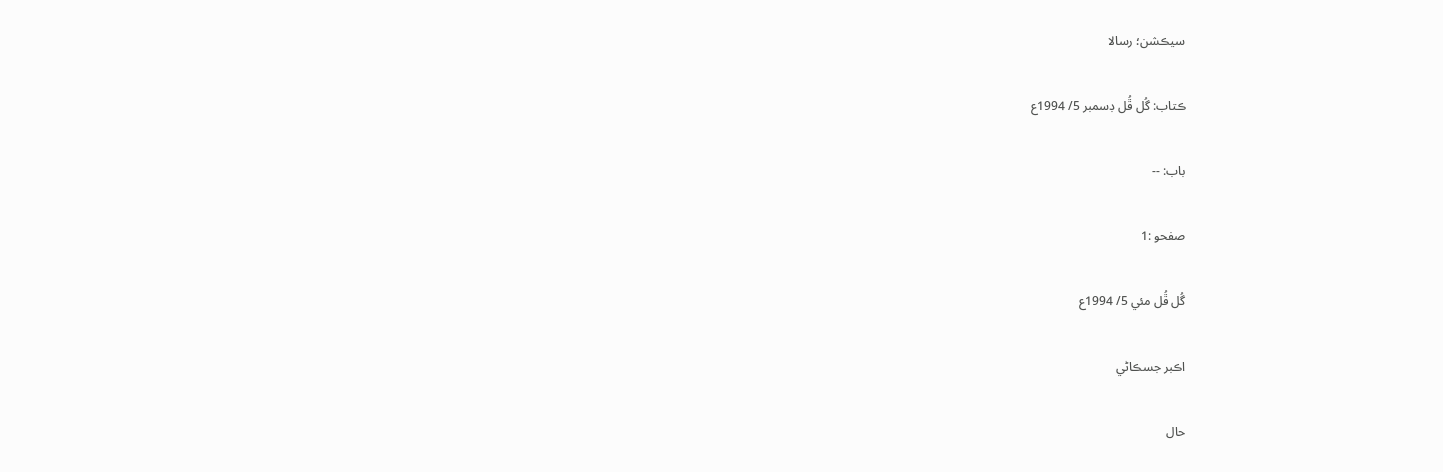سيڪشن؛ رسالا

ڪتاب: گُل ڦُل ڊسمبر 5/ 1994ع

باب: --

صفحو :1

گُل ڦُل مئي 5/ 1994ع

اڪبر جسڪاڻي

حال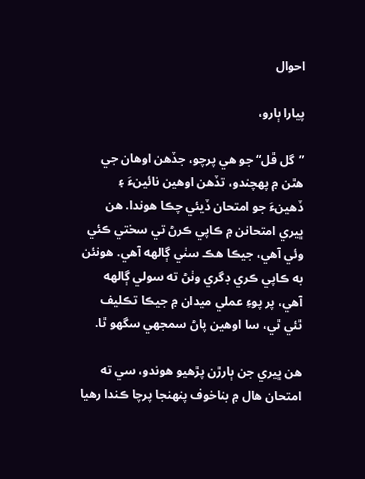احوال

پيارا ٻارو،

”گل ڦل“ جو هي پرچو، جڏهن اوهان جي هٿن ۾ پهچندو، تڏهن اوهين نائينءَ ۽ ڏهينءَ جو امتحان ڏيئي چڪا هوندا. هن ڀيري امتحانن ۾ ڪاپي ڪرڻ تي سختي ڪئي وئي آهي، جيڪا هڪ سٺي ڳالهه آهي. هونئن به ڪاپي ڪري ڊگري وٺڻ ته سولي ڳالهه آهي، پر پوءِ عملي ميدان ۾ جيڪا تڪليف ٿئي ٿي، سا اوهين پاڻ سمجھي سگهو ٿا.

هن ڀيري جن ٻارڙن پڙهيو هوندو، سي ته امتحان هال ۾ بناخوف پنهنجا پرچا ڪندا رهيا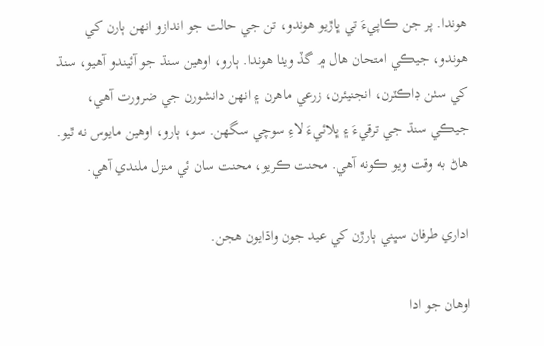هوندا. پر جن ڪاپيءَ تي ڀاڙيو هوندو، تن جي حالت جو اندازو انهن ٻارن کي هوندو، جيڪي امتحان هال ۾ گڏ ويٺا هوندا. ٻارو، اوهين سنڌ جو آئيندو آهيو، سنڌ کي سٺن ڊاڪٽرن، انجنيئرن، زرعي ماهرن ۽ انهن دانشورن جي ضرورت آهي، جيڪي سنڌ جي ترقيءَ ۽ ڀلائيءَ لاءِ سوچي سگهن. سو، ٻارو، اوهين مايوس نه ٿيو. هاڻ به وقت ويو ڪونه آهي. محنت ڪريو، محنت سان ئي منزل ملندي آهي.

اداري طرفان سڀني ٻارڙن کي عيد جون واڌايون هجن.

اوهان جو ادا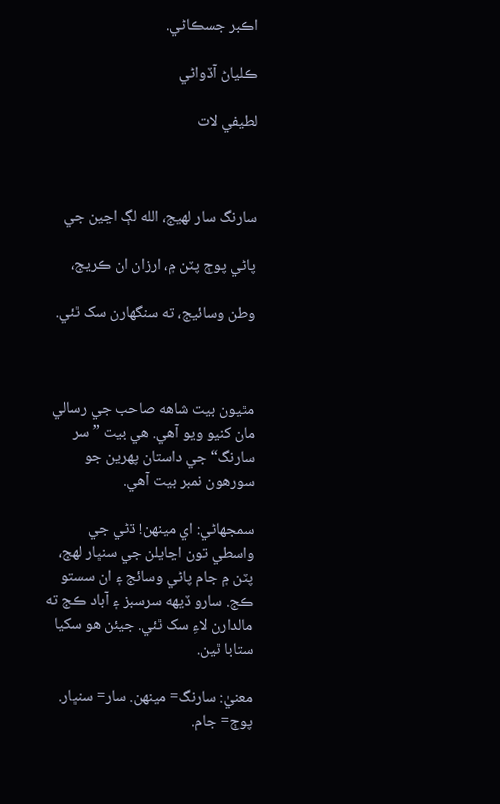اڪبر جسڪاڻي.

ڪلياڻ آڏواڻي

لطيفي لات



سارنگ سار لهيج، الله لڳ اڃين جي

پاڻي پوڄ پٽن ۾، ارزان ان ڪريج،

وطن وسائيج، ته سنگهارن سک ٿئي.



مٿيون بيت شاهه صاحب جي رسالي مان کنيو ويو آهي. هي بيت ”سر سارنگ“ جي داستان پهرين جو سورهون نمبر بيت آهي.

سمجھاڻي: اي مينهن! ڌڻي جي واسطي تون اڃايلن جي سنڀار لهج، پٽن ۾ جام پاڻي وسائج ۽ ان سستو ڪج. سارو ڏيهه سرسبز ۽ آباد ڪج ته مالدارن لاءِ سک ٿئي. جيئن هو سکيا ستابا ٿين.

معنيٰ: سارنگ= مينهن. سار= سنڀار. پوڄ= جام.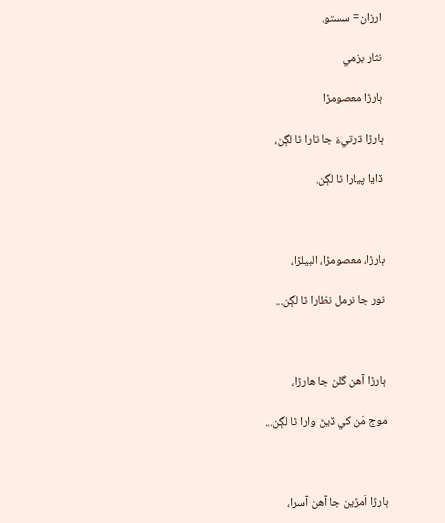ارزان= سستو.

نثار بزمي

ٻارڙا معصومڙا

ٻارڙا ڌرتيءَ جا تارا ٿا لڳن،

ڏاڍا پيارا ٿا لڳن.



ٻارڙا، معصومڙا، البيلڙا،

نور جا نرمل نظارا ٿا لڳن...



ٻارڙا آهن گلن جا هارڙا،

موج مَن کي ڏيڻ وارا ٿا لڳن...



ٻارڙا اَمڙين جا آهن آسرا،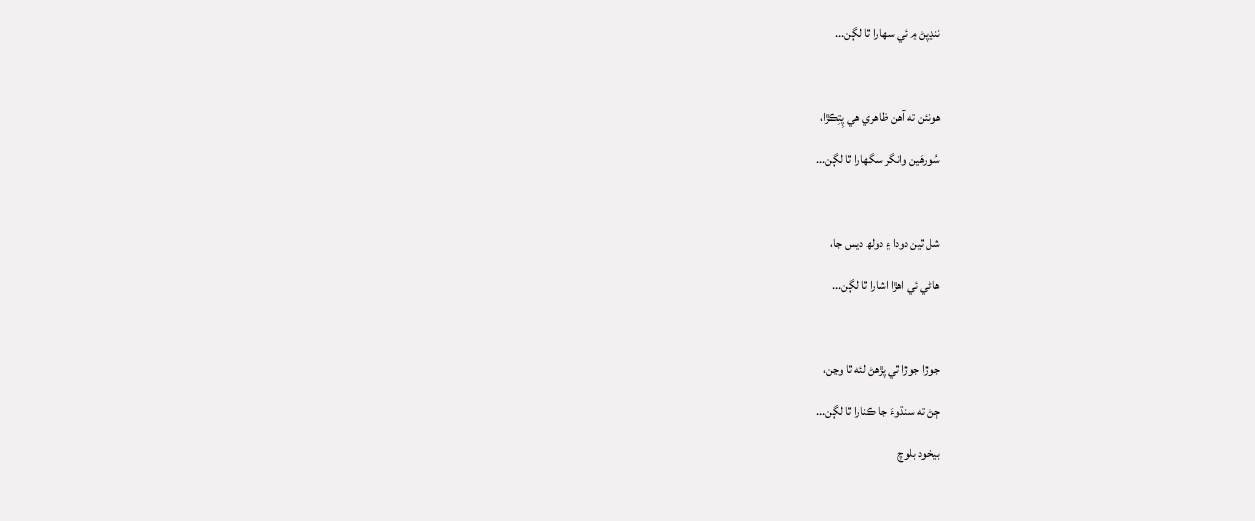ننڍپڻ ۾ ئي سهارا ٿا لڳن...



هونئن ته آهن ظاهري هي پِتِڪڙا،

سُورهَين وانگر سگهارا ٿا لڳن...



شل ٿين دودا ۽ دولھ ديس جا،

هاڻي ئي اهڙا اشارا ٿا لڳن...



جوڙا جوڙا ٿي پڙهڻ لئه ٿا وڃن،

ڄڻ ته سنڌوءَ جا ڪنارا ٿا لڳن...

بيخود بلوچ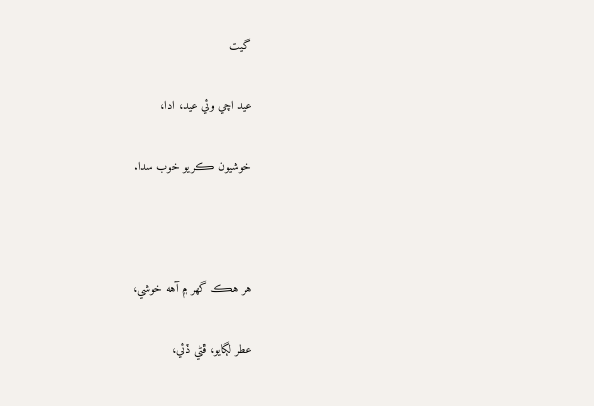گيت

عيد اچي وئي عيد، ادا،

خوشيون ڪريو خوب سدا.



هر هڪ گهر ۾ آهه خوشي،

عطر لڳايو، ڦڻي ڏئي،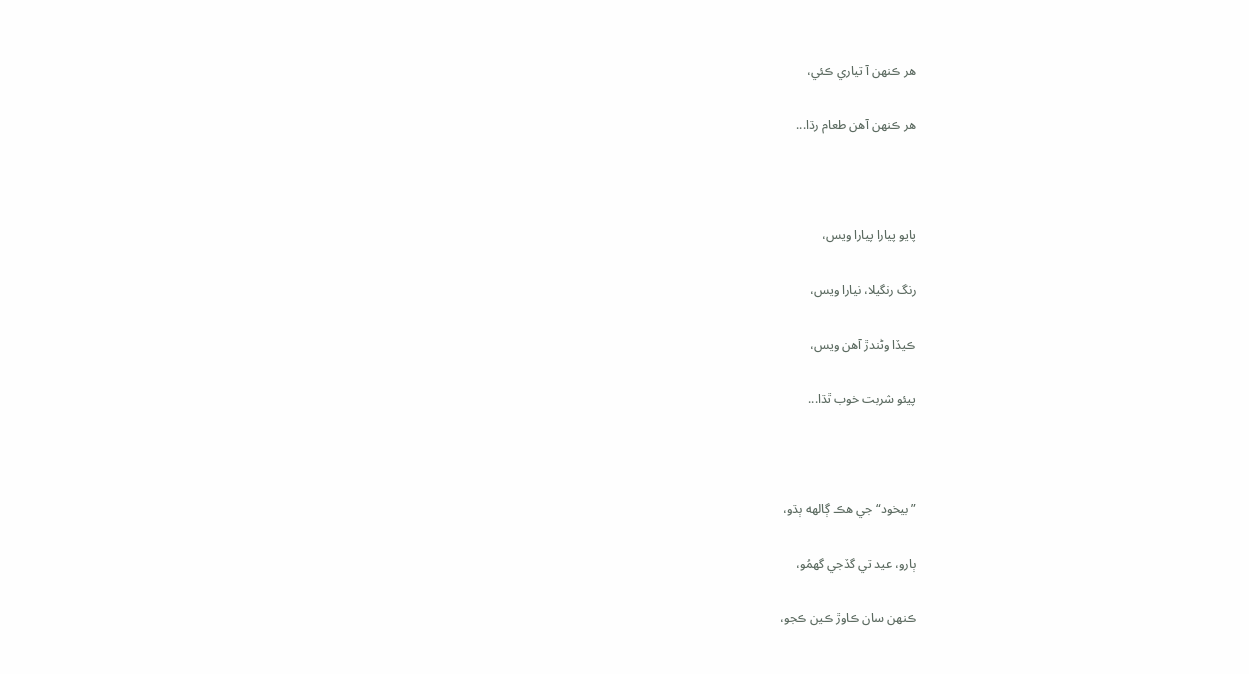هر ڪنهن آ تياري ڪئي،

هر ڪنهن آهن طعام رڌا...



پايو پيارا پيارا ويس،

رنگ رنگيلا، نيارا ويس،

ڪيڏا وڻندڙ آهن ويس،

پيئو شربت خوب ٿڌا...



”بيخود“ جي هڪ ڳالهه ٻڌو،

ٻارو، عيد تي گڏجي گھمُو،

ڪنهن سان ڪاوڙ ڪين ڪجو،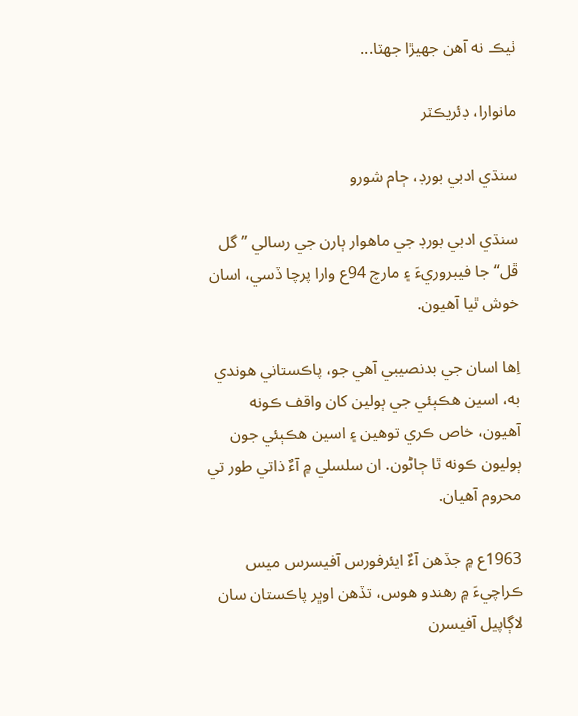ٺيڪ نه آهن جهيڙا جهٽا...

مانوارا، ڊئريڪٽر

سنڌي ادبي بورڊ، ڄام شورو

سنڌي ادبي بورڊ جي ماهوار ٻارن جي رسالي ”گل ڦل“ جا فيبروريءَ ۽ مارچ 94ع وارا پرچا ڏسي، اسان خوش ٿيا آهيون.

اِها اسان جي بدنصيبي آهي جو، پاڪستاني هوندي به، اسين هڪٻئي جي ٻولين کان واقف ڪونه آهيون، خاص ڪري توهين ۽ اسين هڪٻئي جون ٻوليون ڪونه ٿا ڄاڻون. ان سلسلي ۾ آءٌ ذاتي طور تي محروم آهيان.

1963ع ۾ جڏهن آءٌ ايئرفورس آفيسرس ميس ڪراچيءَ ۾ رهندو هوس، تڏهن اوڀر پاڪستان سان لاڳاپيل آفيسرن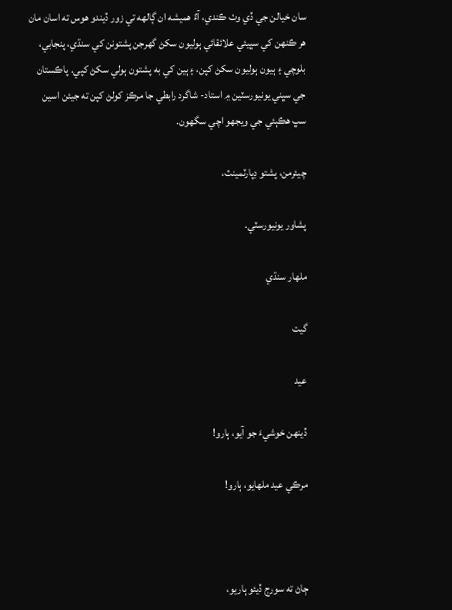سان خيالن جي ڏي وٺ ڪندي، آءٌ هميشه ان ڳالهه تي زور ڏيندو هوس ته اسان مان هر ڪنهن کي سڀيئي علائقائي ٻوليون سکڻ گهرجن پشتونن کي سنڌي، پنجابي، بلوچي ۽ ٻيون ٻوليون سکڻ کپن، ۽ ٻين کي به پشتون ٻولي سکڻ کپي. پاڪستان جي سڀني يونيورسٽين ۾ استاد- شاگرد رابطي جا مرڪز کولڻ کپن ته جيئن اسين سڀ هڪٻئي جي ويجهو اچي سگهون.

چيئرمن، پشتو ڊپارٽمينٽ،

پشاور يونيورسٽي.

ملهار سنڌي

گيت

عيد

ڏينهن خوشيءَ جو آيو، ٻارو!

مرڪي عيد ملهايو، ٻارو!



ڄاڻ ته سورج ڏيئو ٻاريو،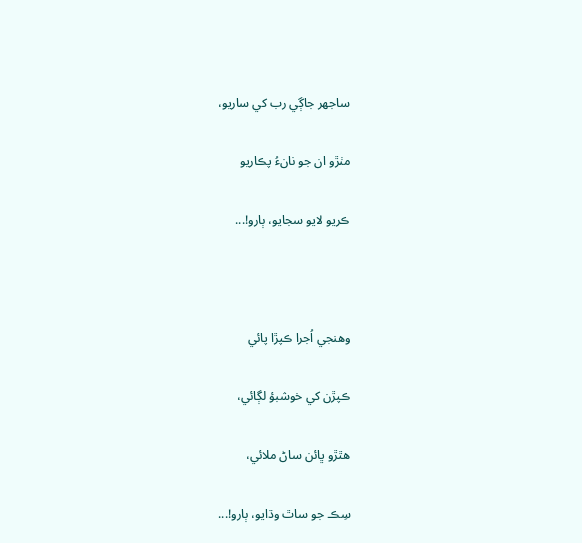ساجهر جاڳي رب کي ساريو،

مٺڙو ان جو نانءُ پڪاريو

ڪريو لايو سجايو، ٻارو!...



وهنجي اُجرا ڪپڙا پائي

ڪپڙن کي خوشبؤ لڳائي،

هٿڙو ڀائن ساڻ ملائي،

سِڪ جو ساٿ وڌايو، ٻارو!...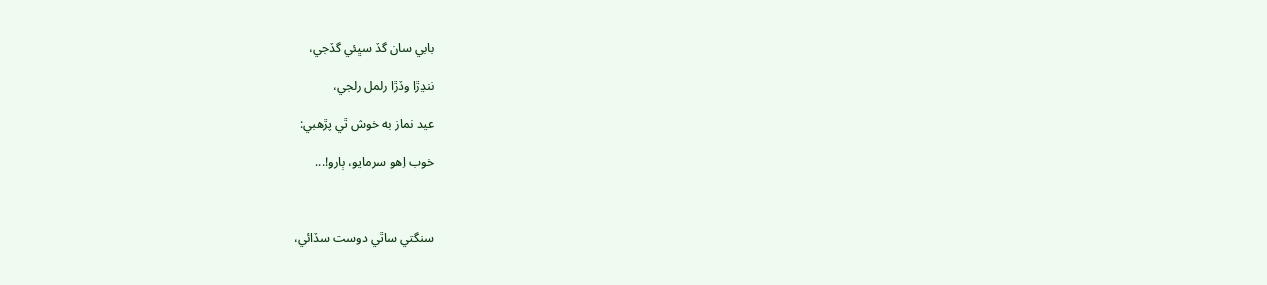بابي سان گڏ سڀئي گڏجي،

ننڍڙا وڏڙا رلمل رلجي،

عيد نماز به خوش ٿي پڙهبي:

خوب اِهو سرمايو، ٻارو!...



سنگتي ساٿي دوست سڏائي،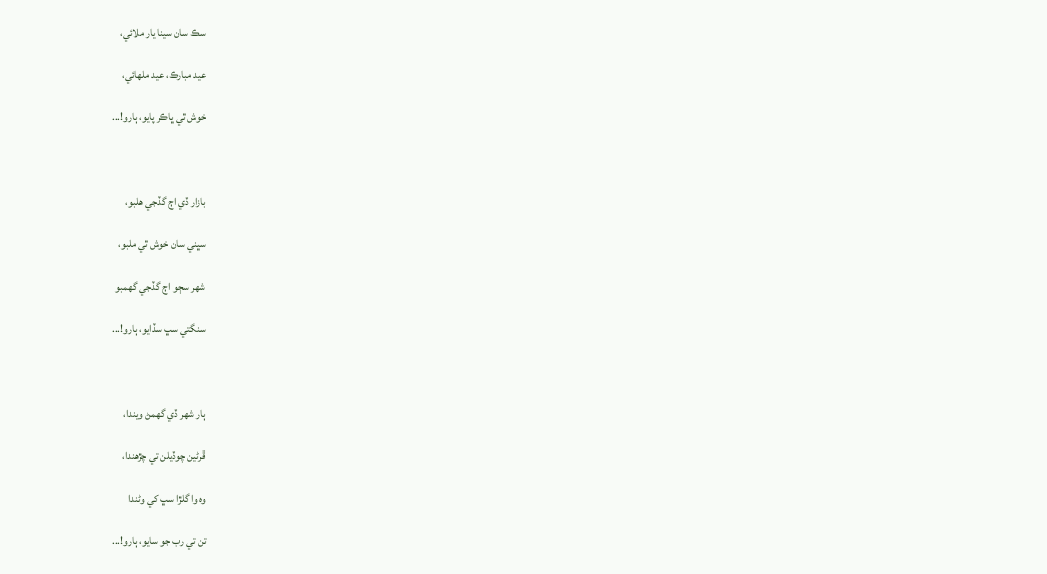سڪ سان سينا يار ملائي،

عيد مبارڪ، عيد ملهائي،

خوش ٿي ڀاڪر پايو، ٻارو!...



بازار ڏي اڄ گڏجي هلبو،

سڀني سان خوش ٿي ملبو،

شهر سڄو اڄ گڏجي گهمبو

سنگتي سڀ سڏايو، ٻارو!...



ٻار شهر ڏي گهمڻ ويندا،

ڦرڻين چوڏيلن تي چڙهندا،

وه وا گلڙا سڀ کي وڻندا

تن تي رب جو سايو، ٻارو!...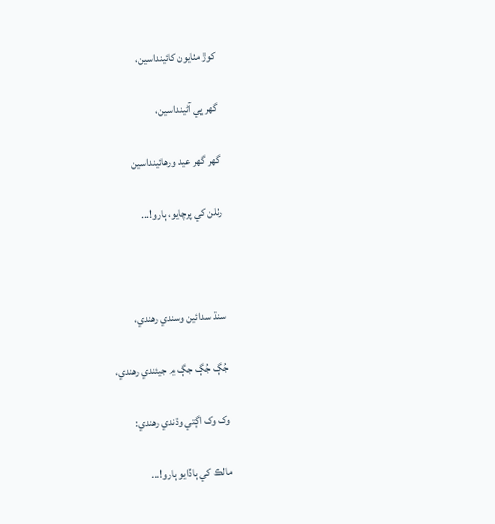کوڙ مٺايون کائينداسين،

گهر ڀي آڻينداسين،

گهر گهر عيد ورهائينداسين

رٺلن کي پرچايو، ٻارو!...



سنڌ سدائين وسندي رهندي،

جُڳ جُڳ جڳ ۾ جيئندي رهندي،

وک وک اڳتي وڌندي رهندي:

مالڪ کي ٻاڏايو ٻارو!...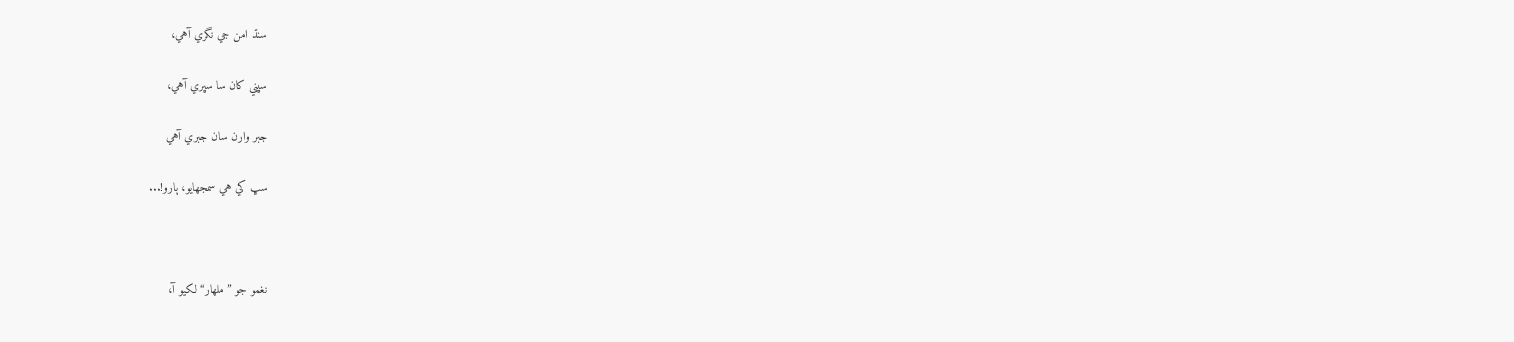سنڌ امن جي نگري آهي،

سڀني کان سا سڀري آهي،

جبر وارن سان جبري آهي

سڀ کي هي سمجهايو، ٻارو!...



نغمو جو ”ملهار“ لکيو آ،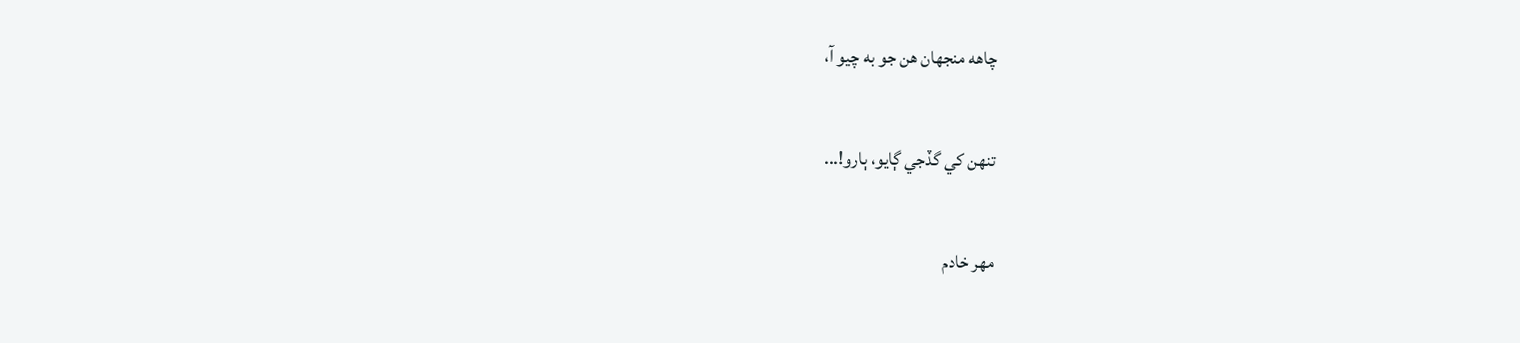چاهه منجهان هن جو به چيو آ،

تنهن کي گڏجي ڳايو، ٻارو!...

مهر خادم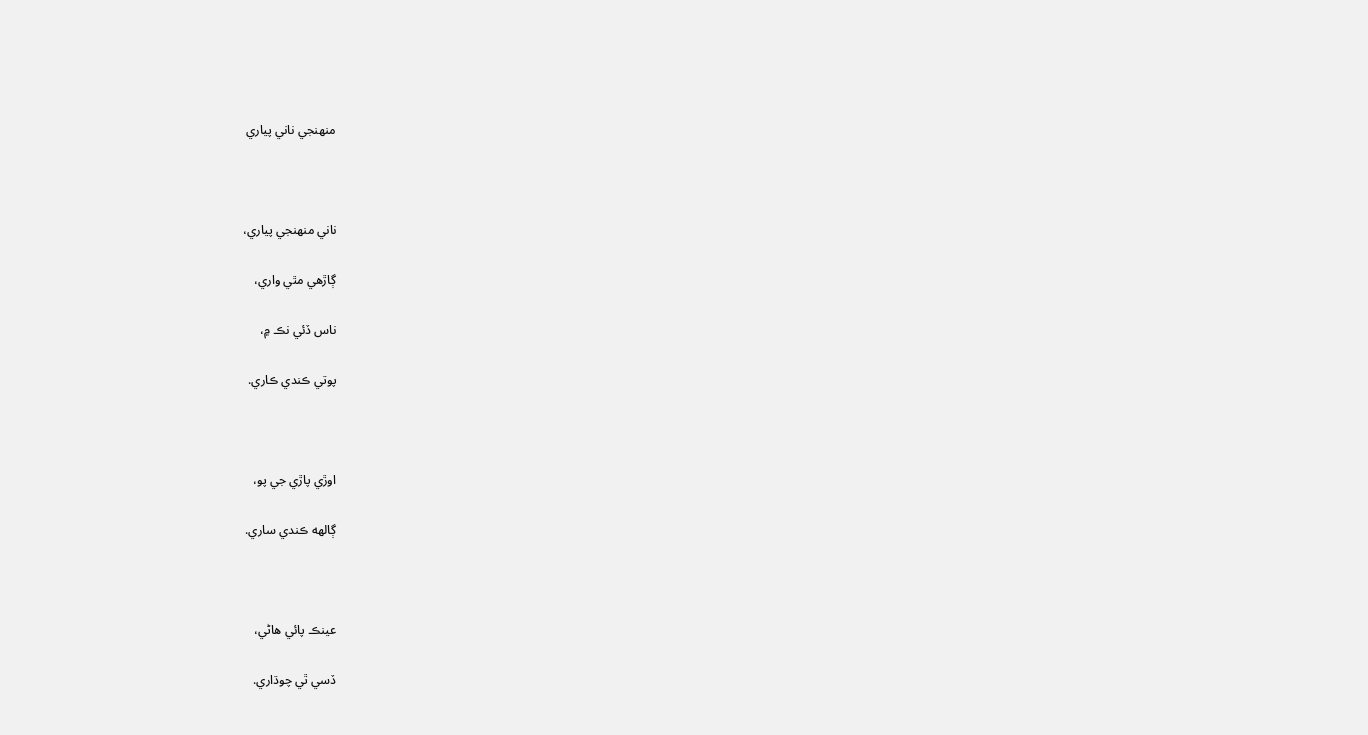منهنجي ناني پياري



ناني منهنجي پياري،

ڳاڙهي مٿي واري،

ناس ڏئي نڪ ۾،

پوتي ڪندي ڪاري.



اوڙي پاڙي جي پو،

ڳالهه ڪندي ساري.



عينڪ پائي هاڻي،

ڏسي ٿي چوڌاري.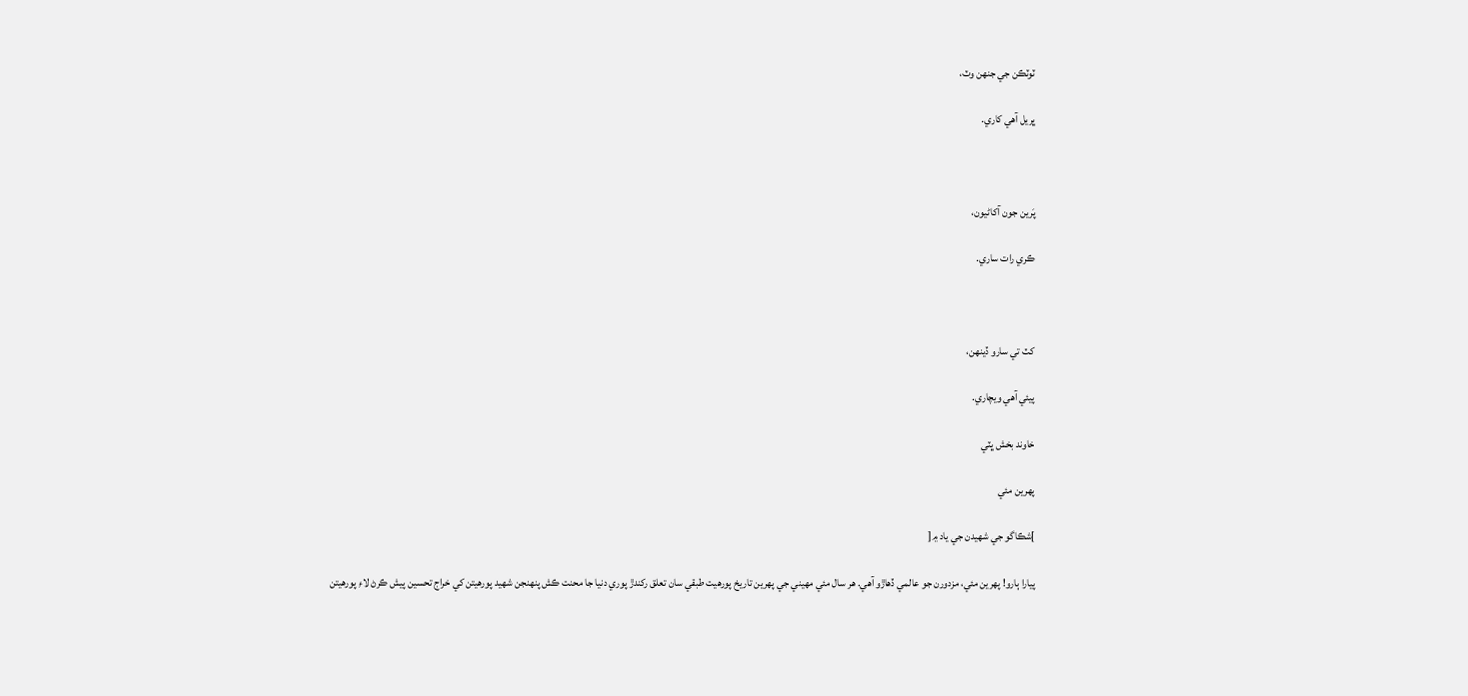ٽوٽڪن جي جنهن وٽ،

ڀريل آهي کاري.



پَرين جون آکاڻيون،

ڪري رات ساري.



کٽ تي سارو ڏينهن،

پيئي آهي ويچاري.

خاوند بخش ڀٽي

پهرين مئي

]شڪاگو جي شهيدن جي ياد ۾[

پيارا ٻارو! پهرين مئي، مزدورن جو عالمي ڏهاڙو آهي. هر سال مئي مهيني جي پهرين تاريخ پورهيت طبقي سان تعلق رکندڙ پوري دنيا جا محنت ڪش پنهنجن شهيد پورهيتن کي خراج تحسين پيش ڪرڻ لاءِ پورهيتن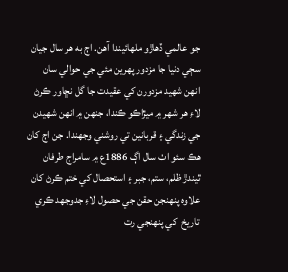جو عالمي ڏهاڙو ملهائيندا آهن. اڄ به هر سال جيان سڄي دنيا جا مزدور پهرين مئي جي حوالي سان انهن شهيد مزدورن کي عقيدت جا گل نڇاور ڪرڻ لاءِ هر شهر ۾ ميڙاڪو ڪندا، جنهن ۾ انهن شهيدن جي زندگي ۽ قربانين تي روشني وجهندا. جن اڄ کان هڪ سئو اٺ سال اڳ 1886ع ۾ سامراج طرفان ٿيندڙ ظلم، ستم، جبر ۽ استحصال کي ختم ڪرڻ کان علاوه پنهنجن حقن جي حصول لاءِ جدوجهد ڪري تاريخ  کي پنهنجي رت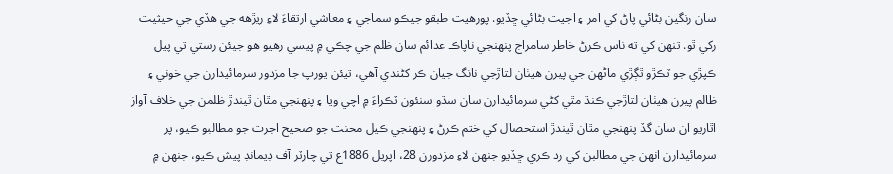سان رنگين بڻائي پاڻ کي امر ۽ اجيت بڻائي ڇڏيو. پورهيت طبقو جيڪو سماجي ۽ معاشي ارتقاءَ لاءِ ريڙهه جي هڏي جي حيثيت رکي ٿو. تنهن کي ته ناس ڪرڻ خاطر سامراج پنهنجي ناپاڪ عدائم سان ظلم جي چڪي ۾ پيسي رهيو هو جيئن رستي تي پيل ڪپڙي جو ٽڪڙو ٿڳڙي ماڻهن جي پيرن هيٺان لتاڙجي نانگ جيان ڪر کڻندي آهي، تيئن يورپ جا مزدور سرمائيدارن جي خوني ۽ ظالم پيرن هيٺان لتاڙجي ڪنڌ مٿي کڻي سرمائيدارن سان سڌو سنئون ٽڪراءَ ۾ اچي ويا ۽ پنهنجي مٿان ٿيندڙ ظلمن جي خلاف آواز اٿاريو ان سان گڏ پنهنجي مٿان ٿيندڙ استحصال کي ختم ڪرڻ ۽ پنهنجي ڪيل محنت جو صحيح اجرت جو مطالبو ڪيو، پر سرمائيدارن انهن جي مطالبن کي رد ڪري ڇڏيو جنهن لاءِ مزدورن 28، اپريل 1886ع تي چارٽر آف ڊيمانڊ پيش ڪيو، جنهن ۾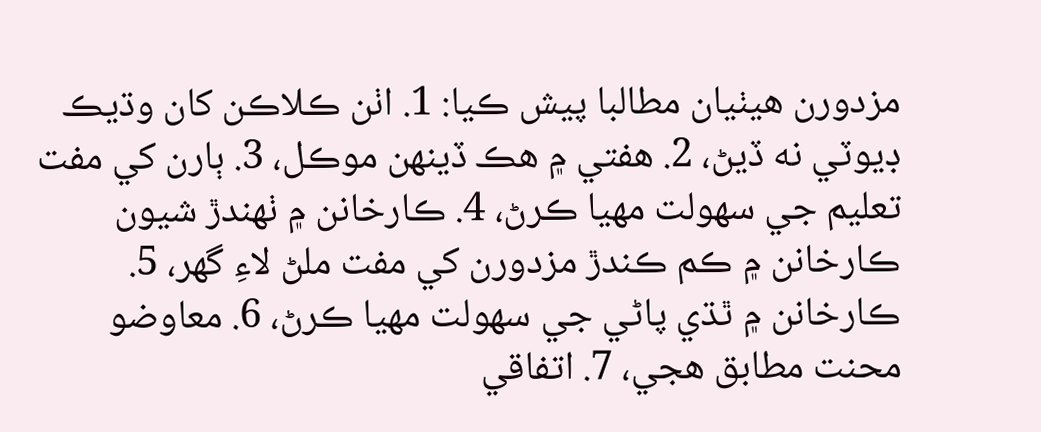مزدورن هيٺيان مطالبا پيش ڪيا: 1. اٺن ڪلاڪن کان وڌيڪ ڊيوٽي نه ڏيڻ، 2. هفتي ۾ هڪ ڏينهن موڪل، 3. ٻارن کي مفت تعليم جي سهولت مهيا ڪرڻ، 4. ڪارخانن ۾ ٺهندڙ شيون ڪارخانن ۾ ڪم ڪندڙ مزدورن کي مفت ملڻ لاءِ گهر، 5. ڪارخانن ۾ ٿڌي پاڻي جي سهولت مهيا ڪرڻ، 6. معاوضو محنت مطابق هجي، 7. اتفاقي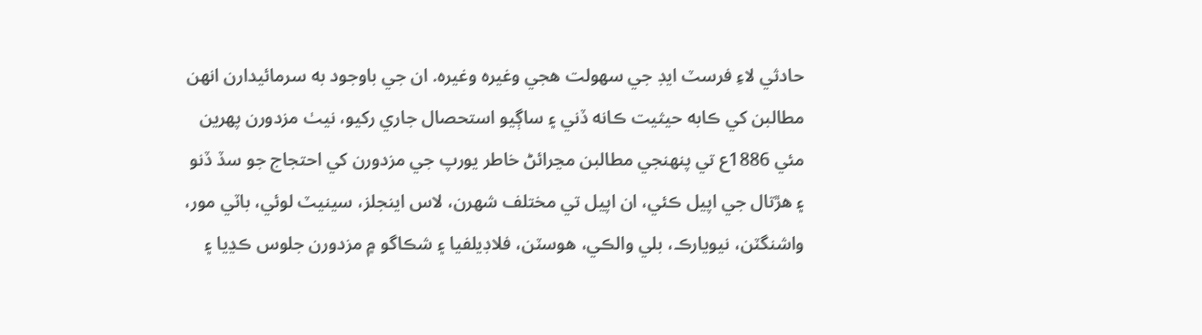حادثي لاءِ فرسٽ ايڊ جي سهولت هجي وغيره وغيره. ان جي باوجود به سرمائيدارن انهن مطالبن کي ڪابه حيثيت ڪانه ڏني ۽ ساڳيو استحصال جاري رکيو، نيٺ مزدورن پهرين مئي 1886ع تي پنهنجي مطالبن مڃرائڻ خاطر يورپ جي مزدورن کي احتجاج جو سڏ ڏنو ۽ هڙتال جي اپيل ڪئي، ان اپيل تي مختلف شهرن، لاس اينجلز، سينيٽ لوئي، باٽي مور، واشنگٽن، نيويارڪ، بلي والڪي، هوسٽن، فلاڊيلفيا ۽ شڪاگو ۾ مزدورن جلوس ڪڍيا ۽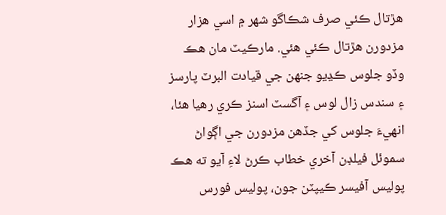هڙتال ڪئي صرف شڪاگو شهر ۾ اسي هزار مزدورن هڙتال ڪئي هئي. مارڪيٽ مان هڪ وڏو جلوس ڪڍيو جنهن جي قيادت البرٽ پارسز ۽ سندس زال لوس ۽ آگسٽ اسنز ڪري رهيا هئا، انهيءَ جلوس کي جڏهن مزدورن جي اڳواڻ سموئل فيلڊن آخري خطاب ڪرڻ لاءِ آيو ته هڪ پوليس آفيسر ڪيپٽن جون، پوليس فورس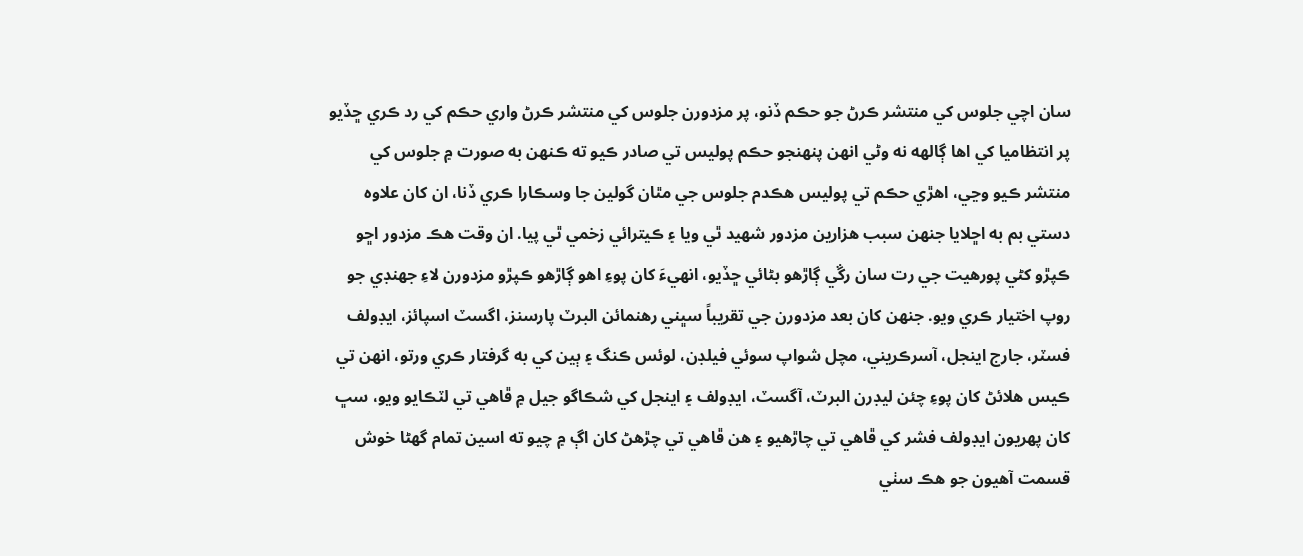سان اچي جلوس کي منتشر ڪرڻ جو حڪم ڏنو، پر مزدورن جلوس کي منتشر ڪرڻ واري حڪم کي رد ڪري ڇڏيو پر انتظاميا کي اها ڳالهه نه وڻي انهن پنهنجو حڪم پوليس تي صادر ڪيو ته ڪنهن به صورت ۾ جلوس کي منتشر ڪيو وڃي، اهڙي حڪم تي پوليس هڪدم جلوس جي مٿان گولين جا وسڪارا ڪري ڏنا، ان کان علاوه دستي بم به اڇلايا جنهن سبب هزارين مزدور شهيد ٿي ويا ۽ ڪيترائي زخمي ٿي پيا. ان وقت هڪ مزدور اڇو ڪپڙو کڻي پورهيت جي رت سان رڱي ڳاڙهو بڻائي ڇڏيو، انهيءَ کان پوءِ اهو ڳاڙهو ڪپڙو مزدورن لاءِ جهنڊي جو روپ اختيار ڪري ويو. جنهن کان بعد مزدورن جي تقريباً سڀني رهنمائن البرٽ پارسنز، اگسٽ اسپائز، ايڊولف فسٽر، جارج اينجل، آسرڪريني، مچل شواپ سوئي فيلڊن، لوئس ڪنگ ۽ ٻين کي به گرفتار ڪري ورتو، انهن تي ڪيس هلائڻ کان پوءِ چئن ليڊرن البرٽ، آگسٽ، ايڊولف ۽ اينجل کي شڪاگو جيل ۾ ڦاهي تي لٽڪايو ويو، سڀ کان پهريون ايڊولف فشر کي ڦاهي تي چاڙهيو ۽ هن ڦاهي تي چڙهڻ کان اڳ ۾ چيو ته اسين تمام گهڻا خوش قسمت آهيون جو هڪ سٺي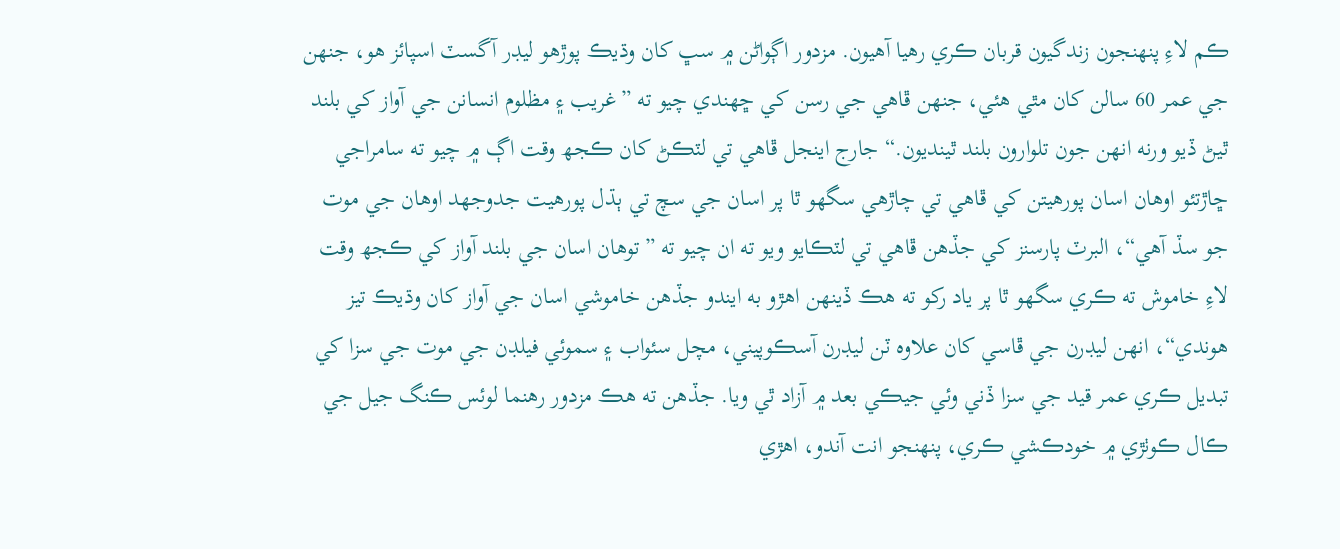ڪم لاءِ پنهنجون زندگيون قربان ڪري رهيا آهيون. مزدور اڳواڻن ۾ سڀ کان وڌيڪ پوڙهو ليڊر آگسٽ اسپائز هو، جنهن جي عمر 60 سالن کان مٿي هئي، جنهن ڦاهي جي رسن کي ڇهندي چيو ته ”غريب ۽ مظلوم انسانن جي آواز کي بلند ٿيڻ ڏيو ورنه انهن جون تلوارون بلند ٿينديون.“ جارج اينجل ڦاهي تي لٽڪڻ کان ڪجھ وقت اڳ ۾ چيو ته سامراجي ڇاڙتئو اوهان اسان پورهيتن کي ڦاهي تي چاڙهي سگهو ٿا پر اسان جي سچ تي ٻڌل پورهيت جدوجهد اوهان جي موت جو سڏ آهي“، البرٽ پارسنز کي جڏهن ڦاهي تي لٽڪايو ويو ته ان چيو ته ”توهان اسان جي بلند آواز کي ڪجھ وقت لاءِ خاموش ته ڪري سگهو ٿا پر ياد رکو ته هڪ ڏينهن اهڙو به ايندو جڏهن خاموشي اسان جي آواز کان وڌيڪ تيز هوندي“، انهن ليڊرن جي ڦاسي کان علاوه ٽن ليڊرن آسڪوپيني، مچل سئواب ۽ سموئي فيلڊن جي موت جي سزا کي تبديل ڪري عمر قيد جي سزا ڏني وئي جيڪي بعد ۾ آزاد ٿي ويا. جڏهن ته هڪ مزدور رهنما لوئس ڪنگ جيل جي ڪال ڪوٺڙي ۾ خودڪشي ڪري، پنهنجو انت آندو، اهڙي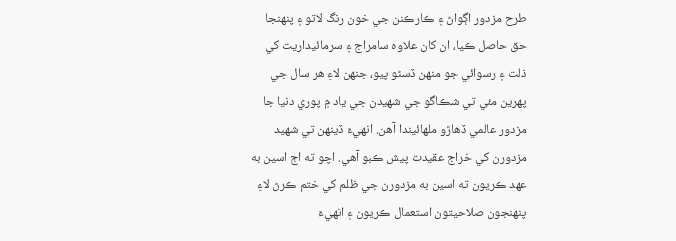طرح مزدور اڳواڻ ۽ ڪارڪنن جي خون رنگ لاتو ۽ پنهنجا حق حاصل ڪيا، ان کان علاوه سامراج ۽ سرمائيداريت کي ذلت ۽ رسوائي جو منهن ڏسڻو پيو، جنهن لاءِ هر سال جي پهرين مئي تي شڪاگو جي شهيدن جي ياد ۾ پوري دنيا جا مزدور عالمي ڏهاڙو ملهائيندا آهن. انهيءَ ڏينهن تي شهيد مزدورن کي خراج عقيدت پيش ڪبو آهي. اچو ته اڄ اسين به عهد ڪريون ته اسين به مزدورن جي ظلم کي ختم ڪرڻ لاءِ پنهنجون صلاحيتون استعمال ڪريون ۽ انهيءَ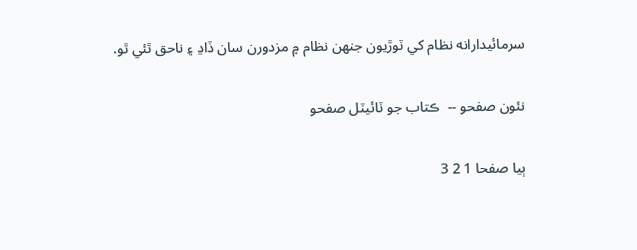سرمائيدارانه نظام کي ٽوڙيون جنهن نظام ۾ مزدورن سان ڏاڍ ۽ ناحق ٿئي ٿو.

نئون صفحو --  ڪتاب جو ٽائيٽل صفحو

ٻيا صفحا 1 2 3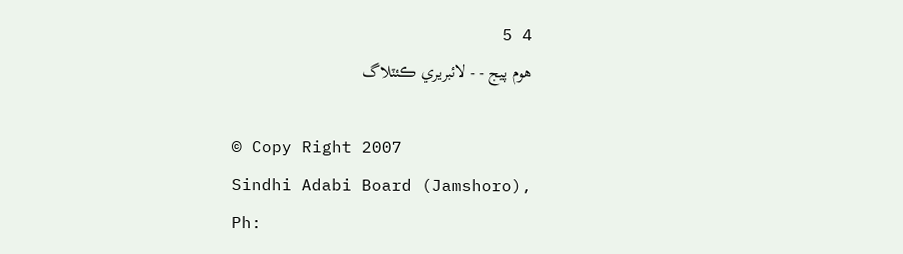4 5
هوم پيج - - لائبريري ڪئٽلاگ

© Copy Right 2007
Sindhi Adabi Board (Jamshoro),
Ph: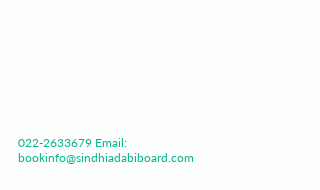022-2633679 Email: bookinfo@sindhiadabiboard.com